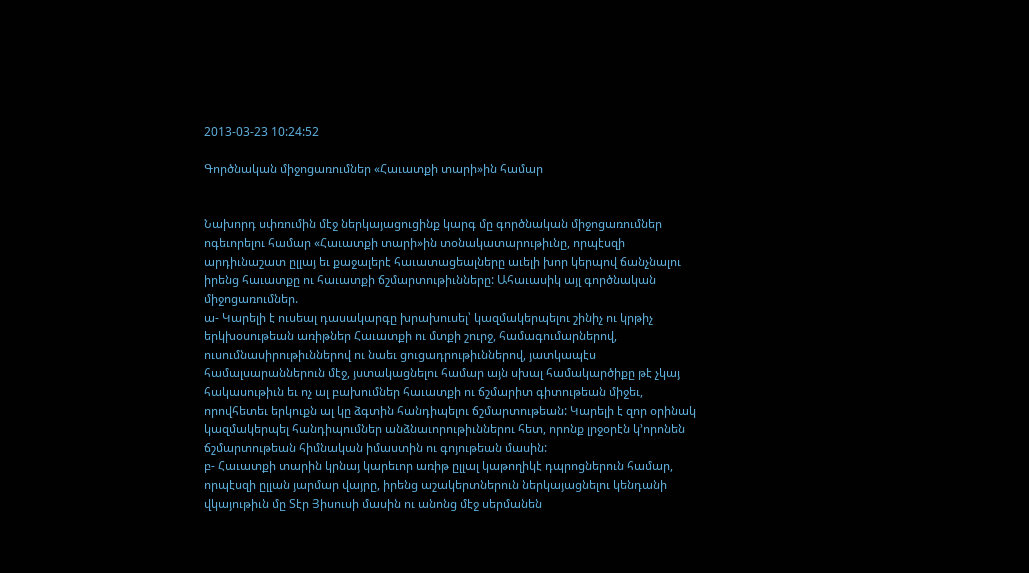2013-03-23 10:24:52

Գործնական միջոցառումներ «Հաւատքի տարի»ին համար


Նախորդ սփռումին մէջ ներկայացուցինք կարգ մը գործնական միջոցառումներ ոգեւորելու համար «Հաւատքի տարի»ին տօնակատարութիւնը, որպէսզի արդիւնաշատ ըլլայ եւ քաջալերէ հաւատացեալները աւելի խոր կերպով ճանչնալու իրենց հաւատքը ու հաւատքի ճշմարտութիւնները: Ահաւասիկ այլ գործնական միջոցառումներ.
ա- Կարելի է ուսեալ դասակարգը խրախուսել՝ կազմակերպելու շինիչ ու կրթիչ երկխօսութեան առիթներ Հաւատքի ու մտքի շուրջ, համագումարներով, ուսումնասիրութիւններով ու նաեւ ցուցադրութիւններով, յատկապէս համալսարաններուն մէջ, յստակացնելու համար այն սխալ համակարծիքը թէ չկայ հակասութիւն եւ ոչ ալ բախումներ հաւատքի ու ճշմարիտ գիտութեան միջեւ, որովհետեւ երկուքն ալ կը ձգտին հանդիպելու ճշմարտութեան: Կարելի է զոր օրինակ կազմակերպել հանդիպումներ անձնաւորութիւններու հետ, որոնք լրջօրէն կ’որոնեն ճշմարտութեան հիմնական իմաստին ու գոյութեան մասին:
բ- Հաւատքի տարին կրնայ կարեւոր առիթ ըլլալ կաթողիկէ դպրոցներուն համար, որպէսզի ըլլան յարմար վայրը, իրենց աշակերտներուն ներկայացնելու կենդանի վկայութիւն մը Տէր Յիսուսի մասին ու անոնց մէջ սերմանեն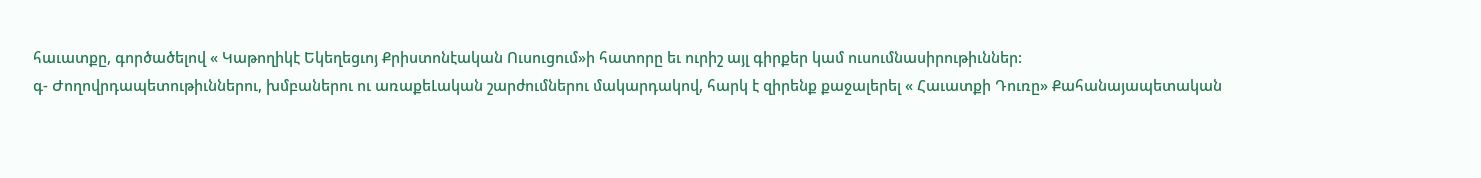հաւատքը, գործածելով « Կաթողիկէ Եկեղեցւոյ Քրիստոնէական Ուսուցում»ի հատորը եւ ուրիշ այլ գիրքեր կամ ուսումնասիրութիւններ:
գ- Ժողովրդապետութիւններու, խմբաներու ու առաքեԼական շարժումներու մակարդակով, հարկ է զիրենք քաջալերել « Հաւատքի Դուռը» Քահանայապետական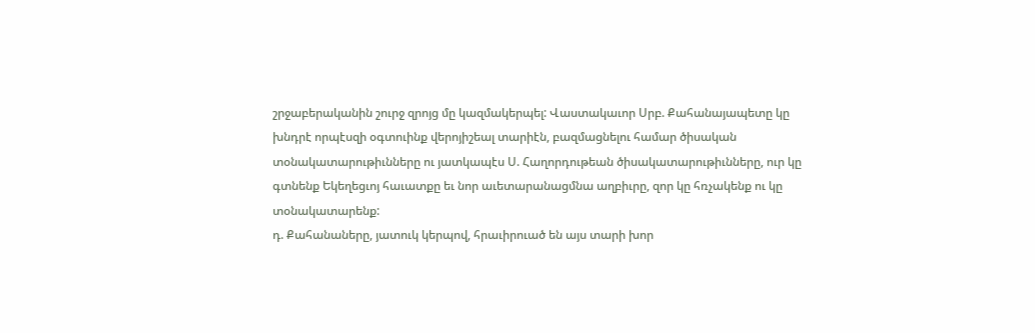շրջաբերականին շուրջ զրոյց մը կազմակերպել: Վաստակաւոր Սրբ. Քահանայապետը կը խնդրէ որպէսզի օգտուինք վերոյիշեալ տարիէն, բազմացնելու համար ծիսական տօնակատարութիւնները ու յատկապէս Ս. Հաղորդութեան ծիսակատարութիւնները, ուր կը գտնենք Եկեղեցւոյ հաւատքը եւ նոր աւետարանացմնա աղբիւրը, զոր կը հռչակենք ու կը տօնակատարենք:
դ. Քահանաները, յատուկ կերպով, հրաւիրուած են այս տարի խոր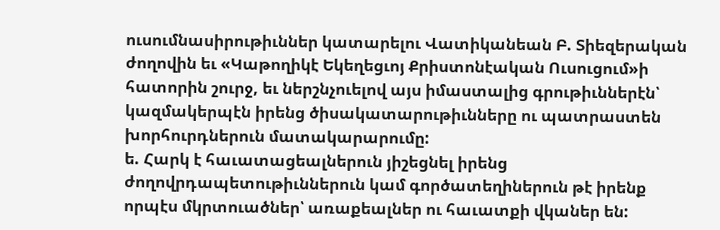ուսումնասիրութիւններ կատարելու Վատիկանեան Բ. Տիեզերական ժողովին եւ «Կաթողիկէ Եկեղեցւոյ Քրիստոնէական Ուսուցում»ի հատորին շուրջ, եւ ներշնչուելով այս իմաստալից գրութիւններէն՝ կազմակերպէն իրենց ծիսակատարութիւնները ու պատրաստեն խորհուրդներուն մատակարարումը:
ե. Հարկ է հաւատացեալներուն յիշեցնել իրենց ժողովրդապետութիւններուն կամ գործատեղիներուն թէ իրենք որպէս մկրտուածներ՝ առաքեալներ ու հաւատքի վկաներ են: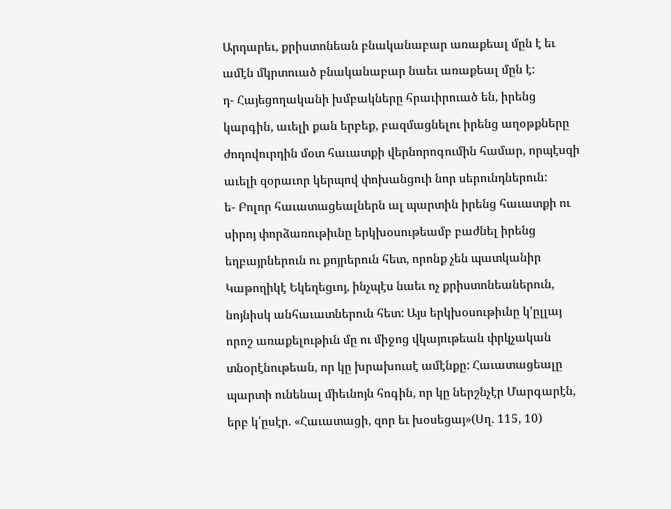Արդարեւ, քրիստոնեան բնականաբար առաքեալ մըն է եւ ամէն մկրտուած բնականաբար նաեւ առաքեալ մըն է:
դ- Հայեցողականի խմբակները հրաւիրուած են, իրենց կարգին, աւելի քան երբեք, բազմացնելու իրենց աղօթքները ժողովուրդին մօտ հաւատքի վերնորոգումին համար, որպէսզի աւելի զօրաւոր կերպով փոխանցուի նոր սերունդներուն:
ե- Բոլոր հաւատացեալներն ալ պարտին իրենց հաւատքի ու սիրոյ փորձառութիւնը երկխօսութեամբ բաժնել իրենց եղբայրներուն ու քոյրերուն հետ, որոնք չեն պատկանիր Կաթողիկէ Եկեղեցւոյ, ինչպէս նաեւ ոչ քրիստոնեաներուն, նոյնիսկ անհաւատներուն հետ: Այս երկխօսութիւնը կ’ըլլայ որոշ առաքելութիւն մը ու միջոց վկայութեան փրկչական տնօրէնութեան, որ կը խրախուսէ ամէնքը: Հաւատացեալը պարտի ունենալ միեւնոյն հոգին, որ կը ներշնչէր Մարգարէն, երբ կ՛ըսէր. «Հաւատացի, զոր եւ խօսեցայ»(Սղ. 115, 10)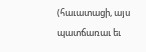(հաւատացի, այս պատճառաւ եւ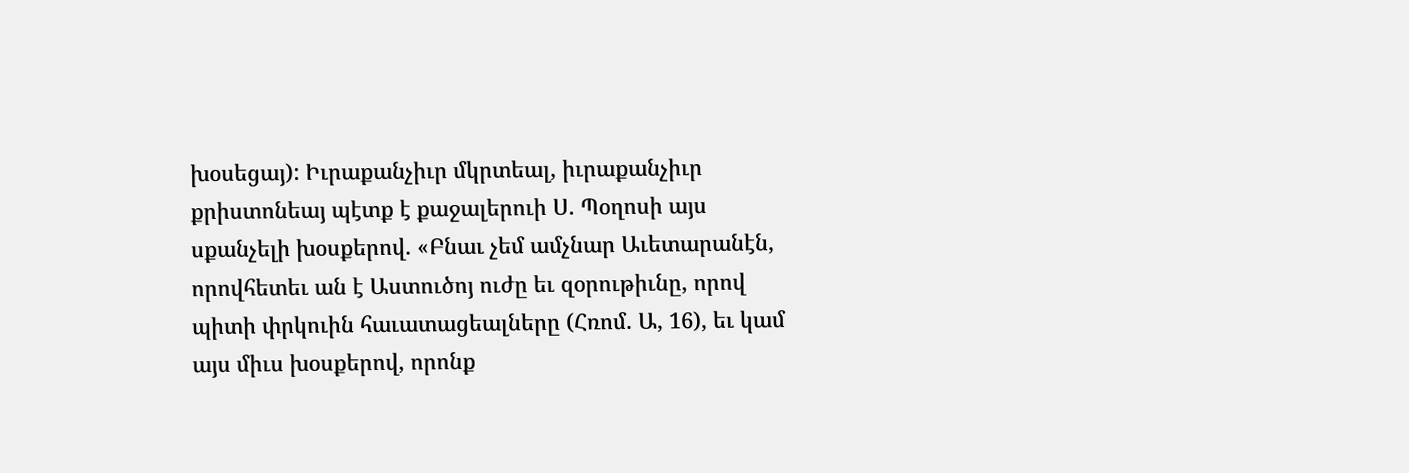խօսեցայ): Իւրաքանչիւր մկրտեալ, իւրաքանչիւր քրիստոնեայ պէտք է քաջալերուի Ս. Պօղոսի այս սքանչելի խօսքերով. «Բնաւ չեմ ամչնար Աւետարանէն, որովհետեւ ան է Աստուծոյ ուժը եւ զօրութիւնը, որով պիտի փրկուին հաւատացեալները (Հռոմ. Ա, 16), եւ կամ այս միւս խօսքերով, որոնք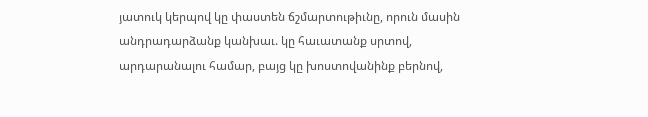յատուկ կերպով կը փաստեն ճշմարտութիւնը, որուն մասին անդրադարձանք կանխաւ. կը հաւատանք սրտով, արդարանալու համար, բայց կը խոստովանինք բերնով,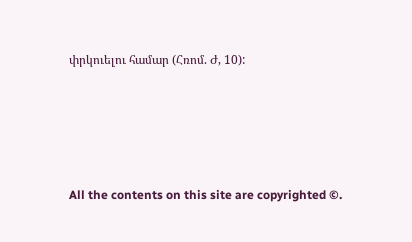փրկուելու համար (Հռոմ. Ժ, 10):








All the contents on this site are copyrighted ©.